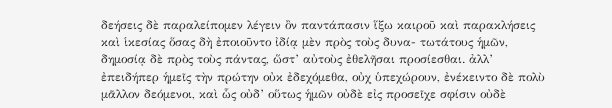δεήσεις δὲ παραλείπομεν λέγειν ὂν παντάπασιν ἵξω καιροῦ καὶ παρακλήσεις καὶ ἱκεσίας ὅσας δὴ ἐποιοῦντο ἰδίᾳ μὲν πρὸς τοὺς δυνα- τωτάτους ἡμῶν, δημοσίᾳ δὲ πρὸς τοὺς πάντας, ὥστ’ αὐτοὺς ἐθελῆσαι προσίεσθαι. ἀλλ’ ἐπειδήπερ ἡμεῖς τὴν πρώτην οὐκ ἐδεχόμεθα, οὐχ ὑπεχώρουν, ἐνέκειντο δὲ πολὺ μᾶλλον δεόμενοι, καὶ ὧς οὐδ’ οὕτως ἡμῶν οὐδὲ εἰς προσεῖχε σφίσιν οὐδὲ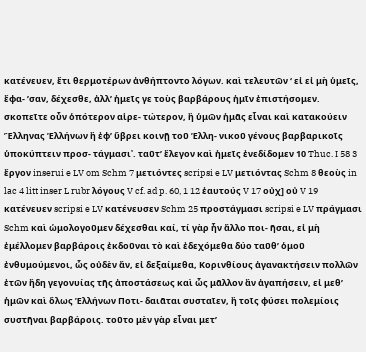κατένευεν, ἔτι θερμοτέρων ἀνθήπτοντο λόγων. καὶ τελευτῶν ‘ εἰ εἰ μὴ ὑμεῖς, ἔφα- ’σαν, δέχεσθε, ἀλλ’ ἡμεῖς γε τοὺς βαρβάρους ἡμῖν ἐπιστήσομεν. σκοπεῖτε οὖν ὁπότερον αἱρε- τώτερον, ἢ ὑμῶν ἡμᾶς εἶναι καὶ κατακούειν Ἕλληνας Ἑλλήνων ἢ ἐφ’ ὕβρει κοινῇ τοῦ Ἑλλη- νικοῦ γένους βαρβαρικοῖς ὑποκύπτειν προσ- τάγμασι᾿. ταῦτ’ ἔλεγον καὶ ἡμεῖς ἐνεδίδομεν 10 Thuc. I 58 3 ἔργον inserui e LV om Schm 7 μετιόντες scripsi e LV μετιόντας Schm 8 θεοὺς in lac 4 litt inser L rubr λόγους V cf. ad p. 60, 1 12 ἑαυτούς V 17 οὐχ] οὐ V 19 κατένευεν scripsi e LV κατένευσεν Schm 25 προστάγμασι scripsi e LV πράγμασι Schm καὶ ὡμολογοῦμεν δέχεσθαι καί, τί γὰρ ἦν ἄλλο ποι- ῆσαι, εἰ μὴ ἐμέλλομεν βαρβάροις ἐκδοῦναι τὸ καὶ ἐδεχόμεθα δύο ταῦθ’ ὁμοῦ ἐνθυμούμενοι, ὧς οὐδὲν ἄν, εἰ δεξαίμεθα, Κορινθίους ἀγανακτήσειν πολλῶν ἐτῶν ἤδη γεγονυίας τῆς ἀποστάσεως καὶ ὧς μᾶλλον ἂν ἀγαπήσειν, εἰ μεθ’ ἡμῶν καὶ ὅλως Ἑλλήνων Ποτι- δαιᾶται συσταῖεν, ἢ τοῖς φύσει πολεμίοις συστῆναι βαρβάροις. τοῦτο μὲν γὰρ εἶναι μετ’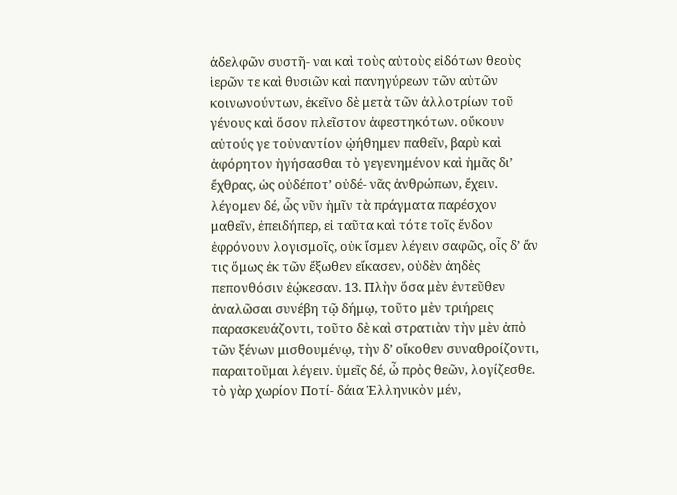ἀδελφῶν συστῆ- ναι καὶ τοὺς αὐτοὺς εἰδότων θεοὺς ἱερῶν τε καὶ θυσιῶν καὶ πανηγύρεων τῶν αὐτῶν κοινωνούντων, ἐκεῖνο δὲ μετὰ τῶν ἀλλοτρίων τοῦ γένους καὶ ὅσον πλεῖστον ἀφεστηκότων. οὔκουν αὐτούς γε τοὐναντίον ᾠήθημεν παθεῖν, βαρὺ καὶ ἀφόρητον ἡγήσασθαι τὸ γεγενημένον καὶ ἡμᾶς δι’ ἔχθρας, ὡς οὐδέποτ’ οὐδέ- νᾶς ἀνθρώπων, ἔχειν. λέγομεν δέ, ὧς νῦν ἡμῖν τὰ πράγματα παρέσχον μαθεῖν, ἐπειδήπερ, εἰ ταῦτα καὶ τότε τοῖς ἔνδον ἐφρόνουν λογισμοῖς, οὐκ ἴσμεν λέγειν σαφῶς, οἷς δ’ ἄν τις ὅμως ἐκ τῶν ἔξωθεν εἴκασεν, οὐδὲν ἀηδὲς πεπονθόσιν ἐῴκεσαν. 13. Πλὴν ὅσα μὲν ἐντεῦθεν ἀναλῶσαι συνέβη τῷ δήμῳ, τοῦτο μὲν τριήρεις παρασκευάζοντι, τοῦτο δὲ καὶ στρατιὰν τὴν μὲν ἀπὸ τῶν ξένων μισθουμένῳ, τὴν δ’ οἴκοθεν συναθροίζοντι, παραιτοῦμαι λέγειν. ὑμεῖς δέ, ὦ πρὸς θεῶν, λογίζεσθε. τὸ γὰρ χωρίον Ποτί- δάια Ἑλληνικὸν μέν,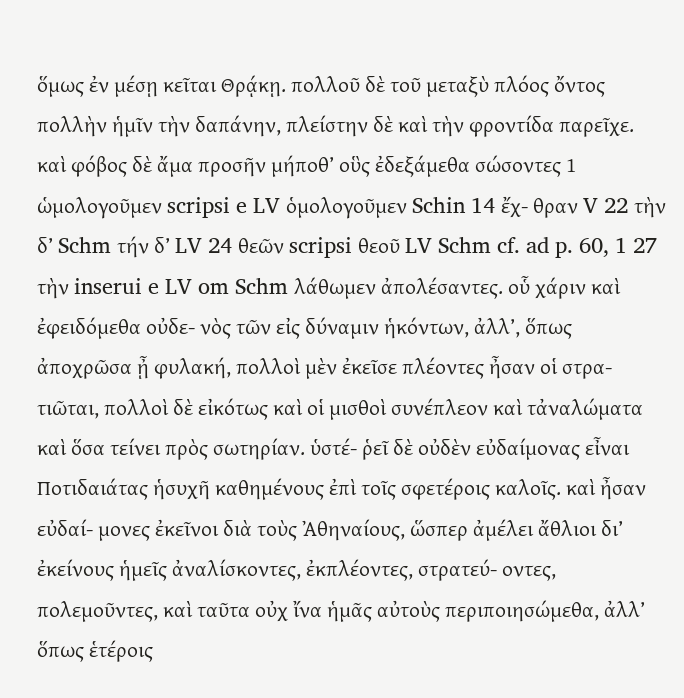ὅμως ἐν μέσῃ κεῖται Θρᾴκῃ. πολλοῦ δὲ τοῦ μεταξὺ πλόος ὄντος πολλὴν ἡμῖν τὴν δαπάνην, πλείστην δὲ καὶ τὴν φροντίδα παρεῖχε. καὶ φόβος δὲ ἄμα προσῆν μήποθ’ οὓς ἐδεξάμεθα σώσοντες 1 ὡμολογοῦμεν scripsi e LV ὁμολογοῦμεν Schin 14 ἔχ- θραν V 22 τὴν δ’ Schm τήν δ’ LV 24 θεῶν scripsi θεοῦ LV Schm cf. ad p. 60, 1 27 τὴν inserui e LV om Schm λάθωμεν ἀπολέσαντες. οὗ χάριν καὶ ἐφειδόμεθα οὐδε- νὸς τῶν εἰς δύναμιν ἡκόντων, ἀλλ’, ὅπως ἀποχρῶσα ᾖ φυλακή, πολλοὶ μὲν ἐκεῖσε πλέοντες ἦσαν οἱ στρα- τιῶται, πολλοὶ δὲ εἰκότως καὶ οἱ μισθοὶ συνέπλεον καὶ τἀναλώματα καὶ ὅσα τείνει πρὸς σωτηρίαν. ὑστέ- ῥεῖ δὲ οὐδὲν εὐδαίμονας εἶναι Ποτιδαιάτας ἡσυχῆ καθημένους ἐπὶ τοῖς σφετέροις καλοῖς. καὶ ἦσαν εὐδαί- μονες ἐκεῖνοι διὰ τοὺς Ἀθηναίους, ὥσπερ ἀμέλει ἄθλιοι δι’ ἐκείνους ἡμεῖς ἀναλίσκοντες, ἐκπλέοντες, στρατεύ- οντες, πολεμοῦντες, καὶ ταῦτα οὐχ ἴνα ἡμᾶς αὐτοὺς περιποιησώμεθα, ἀλλ’ ὅπως ἑτέροις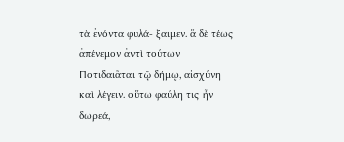τὰ ἐνόντα φυλά- ξαιμεν. ἅ δὲ τέως ἀπένεμον ἀντὶ τούτων Ποτιδαιᾶται τῷ δήμῳ, αἰσχύνη καὶ λέγειν. οὕτω φαύλη τις ἦν δωρεά,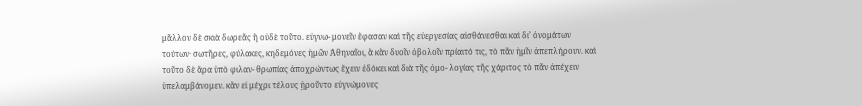μᾶλλον δὲ σκιὰ δωρεᾶς ἢ οὐδὲ τοῦτο. εὐγνω- μονεῖν ἔφασαν καὶ τῆς εὐεργεσίας αἰσθάνεσθαι καὶ δι’ ὀνομάτων τούτων· σωτῆρες, φύλακες, κηδεμόνες ἡμῶν Ἀθηναῖοι, ἃ κἂν δυοῖν ὀβολοῖν πρίαιτό τις, τὸ πᾶν ἡμῖν ἀπεπλήρουν. καὶ τοῦτο δὲ ἄρα ὑπὸ φιλαν- θρωπίας ἀποχρώντως ἔχειν ἐδόκει καὶ διὰ τῆς ὁμο- λογίας τῆς χάριτος τὸ πᾶν ἀπέχειν ὑπελαμβάνομεν. κἂν εἰ μέχρι τέλους ᾑροῦντο εὐγνώμονες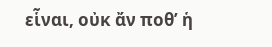εἷναι, οὐκ ἄν ποθ’ ἡ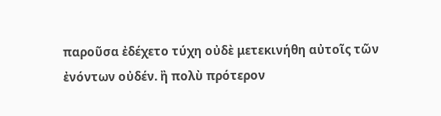παροῦσα ἐδέχετο τύχη οὐδὲ μετεκινήθη αὐτοῖς τῶν ἐνόντων οὐδέν. ἢ πολὺ πρότερον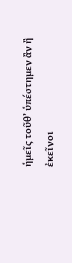ἡμεῖς τοῦθ’ ὑπέστημεν ἂν ἢ ἐκεῖνοι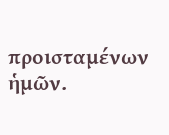προισταμένων ἡμῶν.